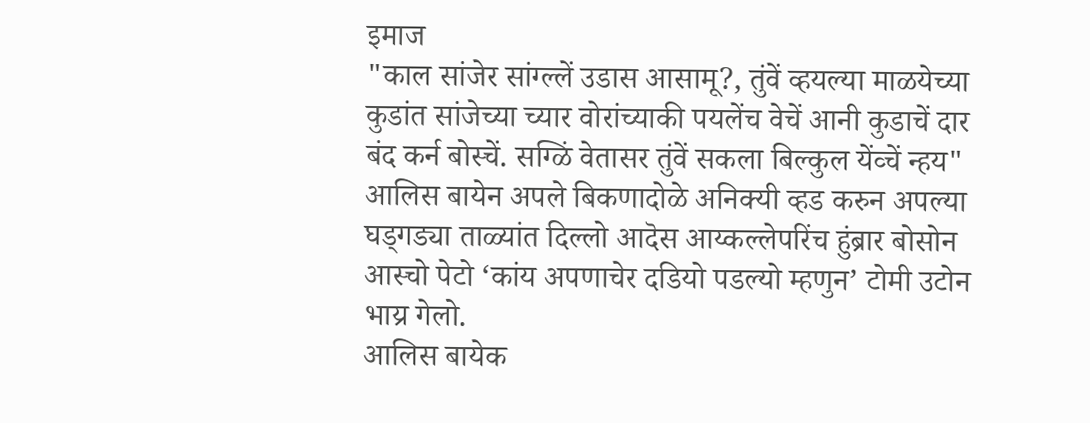इमाज
"काल सांजेर सांग्ल्लें उडास आसामू?, तुंवें व्हयल्या माळयेच्या कुडांत सांजेच्या च्यार वोरांच्याकी पयलेंच वेचें आनी कुडाचें दार बंद कर्न बोस्चें. सग्ळिं वेतासर तुंवें सकला बिल्कुल येंव्चें न्हय" आलिस बायेन अपले बिकणादोळे अनिक्यी व्हड करुन अपल्या घड्गड्या ताळ्यांत दिल्लो आदॆस आय्कल्लेपरिंच हुंब्रार बोसोन आस्चो पेटो ‘कांय अपणाचेर दडियो पडल्यो म्हणुन’ टोमी उटोन भाय्र गेलो.
आलिस बायेक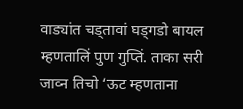वाड्यांत चड्तावां घड्गडो बायल म्हणतालिं पुण गुप्तिं. ताका सरी जाव्न तिचो ‘ऊट म्हणताना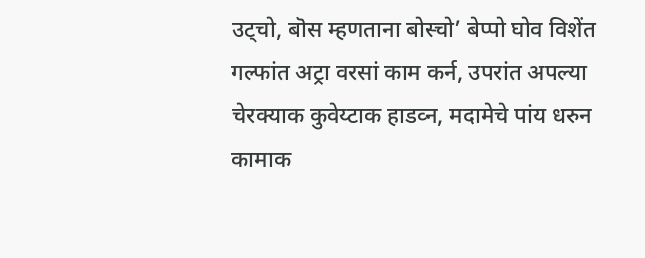उट्चो, बॊस म्हणताना बोस्चो’ बेप्पो घोव विशेंत गल्फांत अट्रा वरसां काम कर्न, उपरांत अपल्या चेरक्याक कुवेय्टाक हाडव्न, मदामेचे पांय धरुन कामाक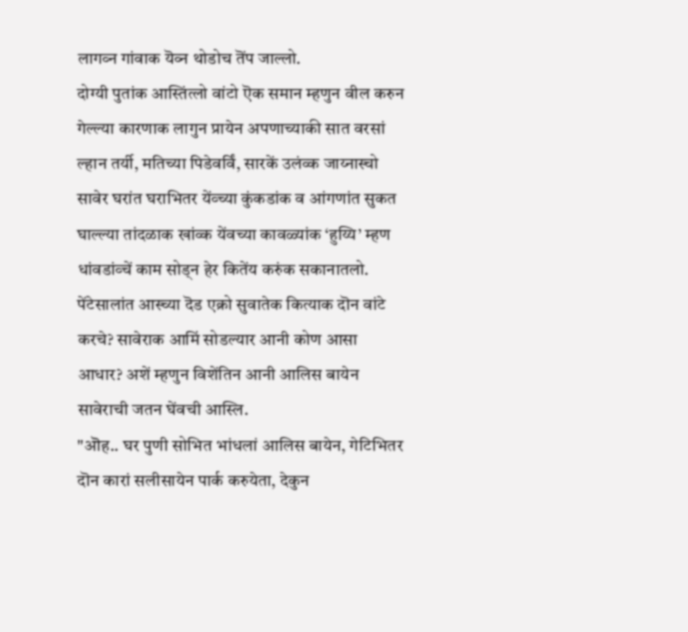लागव्न गांवाक यॆव्न थोडोच तॆंप जाल्लो.
दोग्यी पुतांक आस्तिंत्लो वांटो ऎक समान म्हणुन वील करुन गेल्ल्या कारणाक लागुन प्रायेन अपणाच्याकी सात वरसां ल्हान तर्यी, मतिच्या पिडेवर्विं, सारकें उलंव्क जाय्नास्चो सावेर घरांत घराभितर येंव्च्या कुंकडांक व आंगणांत सुकत घाल्ल्या तांदळाक खांव्क येंवच्या कावळ्यांक ‘हुय्यि’ म्हण धांवडांव्चें काम सोड्न हेर कितेंय करुंक सकानातलो. पेंटेसालांत आस्च्या दॆड एक्रो सुवातेक कित्याक दॊन वांटे करचे? सावेराक आमिं सोडल्यार आनी कोण आसा आधार? अशें म्हणुन विशेंतिन आनी आलिस बायेन सावेराची जतन घेंवची आस्लि.
"ऒह.. घर पुणी सोभित भांधलां आलिस बायेन, गेटिभितर दॊन कारां सलीसायेन पार्क करुयेता, देकुन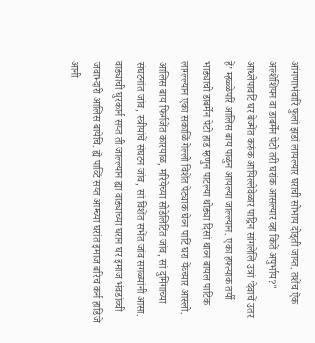आंगणाभंवारिं फुलां झडां लायल्यार घराची सोभाय दोड्ती जाय्त. तशेंच ऎक अल्शॆशियन वा डाबर्मेन पेटो तरी घरांक आसल्यार व्हा कितें अपुर्भाय?" आध्लेपावटिं घर बेज्मेंत करुंक आयिल्लेवेळार पाद्रिन सांगलेलिं उत्रां ’देवाचें उतर हें’ म्हळ्ळेपरिं आलिस बाय पाळुन आयल्या जाल्ल्यान. एका हफ्त्याक तर्यी भाड्याचो डाबर्मेन पेटो हाड म्हणुन पाटल्या थोड्या दिसां थाव्न बायल पाटिक लाग्ल्ल्यान एका सकाळिं गेल्लो विशेंत पेट्याक घेव्न पाटिं घरा येंव्च्यार आस्लो.
आलिस बाय फिर्गजेंत कारयाळ, मरियेच्या सोडेलिटिंत जांव, सां दुमिंगाच्या संघटनांत जांव, स्त्रीयांचें संघटन जांव, सां विशेंत सभेंत जांव सगळ्यांनी आसा. वाड्याची घुरकार्न सय्त ती जाल्ल्यान ह्या वाड्याच्या घरान घर इमाज भंवडांव्ची जवाभ्दारी आलिस बायेचि. ह्यॆ पाव्टिं सय्त आम्च्या घरांत इमाज बरिच कर्न हाडिजे आनी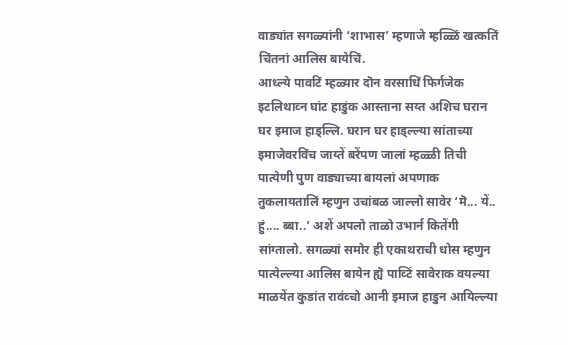वाड्यांत सगळ्यांनी ‘शाभास’ म्हणाजे म्हळ्ळिं खत्कतिं चिंतनां आलिस बायेचिं.
आध्ल्ये पावटिं म्हळ्यार दॊन वरसाधिं फिर्गजेक इटलिथाव्न घांट हाडुंक आस्ताना सय्त अशिच घरान घर इमाज हाड्ल्लि. घरान घर हाड्ल्ल्या सांताच्या इमाजेवरविंच जाय्तें बरेंपण जालां म्हळ्ळी तिची पात्येणी पुण वाड्याच्या बायलां अपणाक तुकलायतालिं म्हणुन उचांबळ जाल्लो सावेर ‘मॆ... यें.. हुं.... ब्बा..’ अशें अपलो ताळो उभार्न कितेंगी सांग्तालो. सगळ्यां समोर ही एकाथराची धोस म्हणुन पात्येल्ल्या आलिस बायेन ह्यॆ पाव्टिं सावेराक वयल्या माळयेंत कुडांत रावंव्चो आनी इमाज हाडुन आयिल्ल्या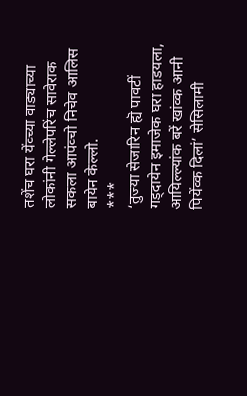तशेंच घरा येंव्च्या वाड्याच्या लोकांनी गेल्लेपरिंच सावेराक सकला आपंव्चो निचेव आलिस बायेन केल्लो.
***
‘तुज्या सेजारिन ह्यॆ पावटीं गड्दायेन इमाजेक घरा हाडयला, आयिल्ल्यांक बरें खांव्क आनी पियेंव्क दिलां’ सेसिलामी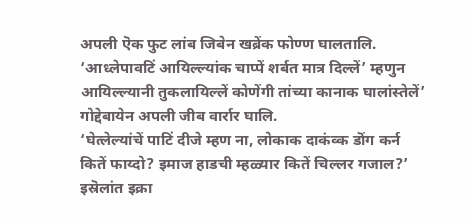अपली ऎक फुट लांब जिबेन खब्रेंक फोण्ण घालतालि.
‘आध्लेपावटिं आयिल्ल्यांक चाप्पें शर्बत मात्र दिल्लें’ म्हणुन आयिल्ल्यानी तुकलायिल्लें कोणेंगी तांच्या कानाक घालांस्तेलें’ गोद्देबायेन अपली जीब वार्रार घालि.
‘घेत्लेल्यांचें पाटिं दीजे म्हण ना, लोकाक दाकंव्क डॊंग कर्न कितें फाय्दो? इमाज हाडची म्हळ्यार कितें चिल्लर गजाल?’ इस्रॆलांत इक्रा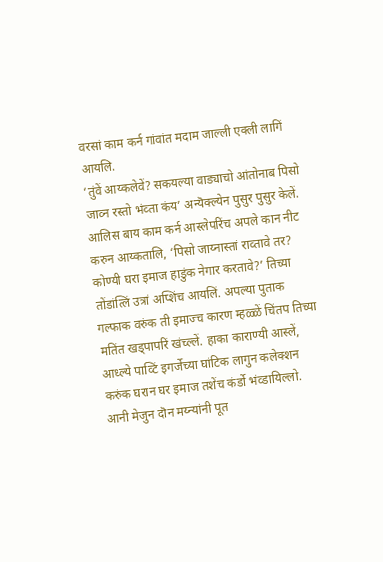वरसां काम कर्न गांवांत मदाम जाल्ली एक्ली लागिं आयलि.
‘तुंवें आय्कलेवें? सकयल्या वाड्याचो आंतोनाब पिसो जाव्न रस्तो भंव्ता कंय’ अन्यॆक्ल्येन पुसुर पुसुर केलें.
आलिस बाय काम कर्न आस्लेपरिंच अपले कान नीट करुन आय्कतालि, ‘पिसो जाय्नास्तां राव्तावे तर? कोण्यी घरा इमाज हाडुंक नेगार करतावे?’ तिच्या तोंडांत्लिं उत्रां अप्शिंच आयलिं. अपल्या पुताक गल्फाक वरुंक ती इमाज्च कारण म्हळ्ळें चिंतप तिच्या मतिंत खड्पापरिं खंच्ल्लें. हाका काराण्यी आस्लें, आध्ल्ये पाव्टिं इगर्जेच्या घांटिक लागुन कलेक्शन करुंक घरान घर इमाज तशेंच कंर्डो भंव्डायिल्लो. आनी मेजुन दॊन मय्न्यांनी पूत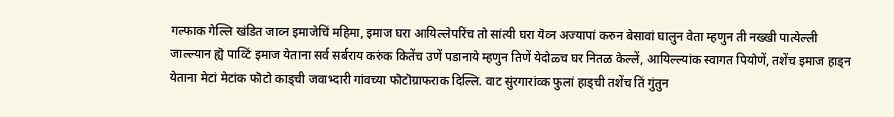गल्फाक गेल्लि खंडित जाव्न इमाजेचिं महिमा, इमाज घरा आयिल्लेपरिंच तो सांत्यी घरा यॆव्न अज्यापां करुन बेसावां घालुन वेता म्हणुन ती नख्खी पात्येल्ली जाल्ल्यान ह्यॆ पाव्टिं इमाज येताना सर्व सर्बराय करुंक कितेंच उणें पडानाये म्हणुन तिणें येदोळ्च घर नितळ केल्लें, आयिल्ल्यांक स्वागत पियोणें, तशेंच इमाज हाड्न येताना मेटां मेटांक फॊटो काड्ची जवाभ्दारी गांवच्या फॊटॊग्राफराक दिल्लि. वाट सुंरगारांव्क फुलां हाड्ची तशेंच तिं गुंतुन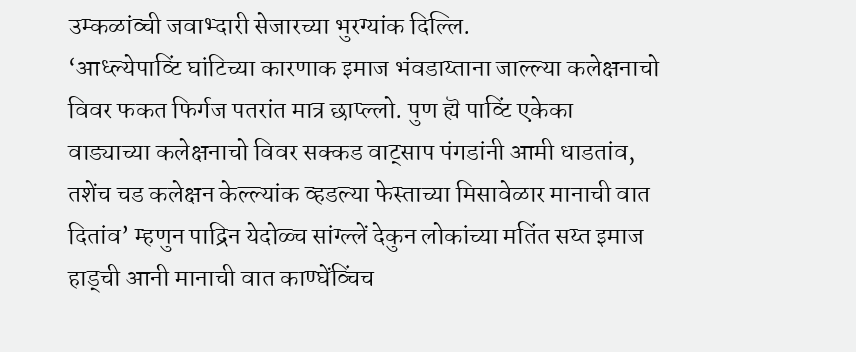उम्कळांव्ची जवाभ्दारी सेजारच्या भुरग्यांक दिल्लि.
‘आध्ल्येपाव्टिं घांटिच्या कारणाक इमाज भंवडाय्ताना जाल्ल्या कलेक्षनाचो विवर फकत फिर्गज पतरांत मात्र छाप्ल्लो. पुण ह्यॆ पाव्टिं एकेका वाड्याच्या कलेक्षनाचो विवर सक्कड वाट्साप पंगडांनी आमी धाडतांव, तशेंच चड कलेक्षन केल्ल्यांक व्हडल्या फेस्ताच्या मिसावेळार मानाची वात दितांव’ म्हणुन पाद्रिन येदोळ्च सांग्ल्लें देकुन लोकांच्या मतिंत सय्त इमाज हाड्ची आनी मानाची वात काण्घेंव्चिंच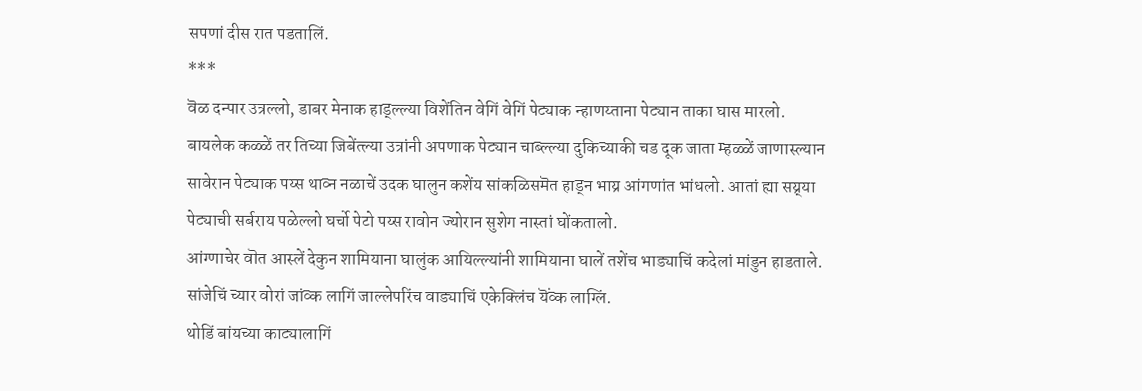सपणां दीस रात पडतालिं.
***
वॆळ दन्पार उत्रल्लो, डाबर मेनाक हाड्ल्ल्या विशेंतिन वेगिं वेगिं पेट्याक न्हाणय्ताना पेट्यान ताका घास मारलो.
बायलेक कळ्ळें तर तिच्या जिबेंत्ल्या उत्रांनी अपणाक पेट्यान चाब्ल्ल्या दुकिच्याकी चड दूक जाता म्हळ्ळें जाणास्ल्यान सावेरान पेट्याक पय्स थाव्न नळाचें उदक घालुन कशेंय सांकळिसमॆत हाड्न भाय्र आंगणांत भांधलो. आतां ह्या सय्र्या पेट्याची सर्बराय पळेल्लो घर्चो पेटो पय्स रावोन ज्योरान सुशेग नास्तां घोंकतालो.
आंग्णाचेर वॊत आस्लें देकुन शामियाना घालुंक आयिल्ल्यांनी शामियाना घालें तशेंच भाड्याचिं कदेलां मांडुन हाडताले.
सांजेचिं च्यार वोरां जांव्क लागिं जाल्लेपरिंच वाड्याचिं एकेक्लिंच यॆंव्क लाग्लिं.
थोडिं बांयच्या काट्यालागिं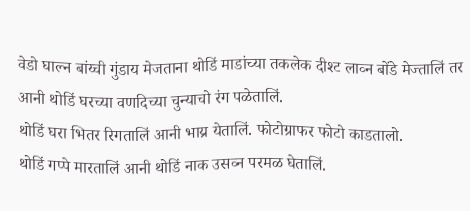वेडो घाल्न बांय्ची गुंडाय मेजताना थोडिं माडांच्या तकलेक दीश्ट लाव्न बोंडे मेज्तालिं तर आनी थोडिं घरच्या वणदिच्या चुन्याचो रंग पळेतालिं.
थोडिं घरा भितर रिगतालिं आनी भाय्र येतालिं. फोटोग्राफर फोटो काडतालो.
थोडिं गप्पे मारतालिं आनी थोडिं नाक उसव्न परमळ घेतालिं.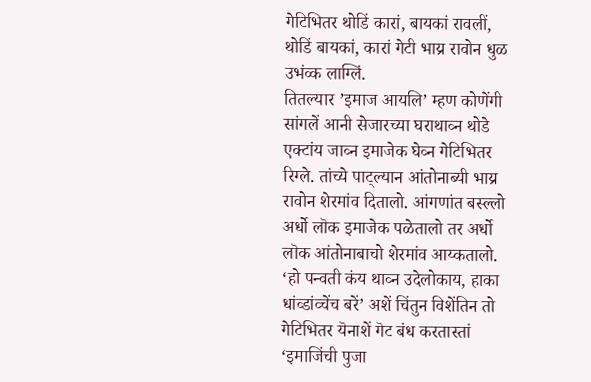गेटिभितर थोडिं कारां, बायकां रावलीं, थोडिं बायकां, कारां गेटी भाय्र रावोन धुळ उभंव्क लाग्लिं.
तितल्यार ’इमाज आयलि’ म्हण कोणेंगी सांगलें आनी सेजारच्या घराथाव्न थोडे एक्टांय जाव्न इमाजेक घेव्न गेटिभितर रिग्ले. तांच्ये पाट्ल्यान आंतोनाब्यी भाय्र रावोन शेरमांव दितालो. आंगणांत बस्ल्लो अर्धो लॊक इमाजेक पळेतालो तर अर्धो लॊक आंतोनाबाचो शेरमांव आय्कतालो.
‘हो पन्वती कंय थाव्न उदेलोकाय, हाका धांव्डांव्चेंच बरें’ अशें चिंतुन विशेंतिन तो गेटिभितर यॆनाशें गॆट बंध करतास्तां ‘इमाजिंची पुजा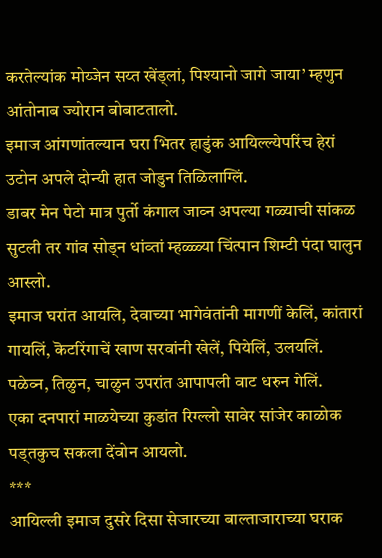करतेल्यांक मोय्जेन सय्त खेंड्लां, पिश्यानो जागे जाया’ म्हणुन आंतोनाब ज्योरान बोबाटतालो.
इमाज आंगणांतल्यान घरा भितर हाडुंक आयिल्ल्येपरिंच हेरां उटोन अपले दोन्यी हात जोडुन तिळिलाग्लिं.
डाबर मेन पेटो मात्र पुर्तो कंगाल जाव्न अपल्या गळ्याची सांकळ सुटली तर गांव सोड्न धांव्तां म्हळ्ळ्या चिंत्पान शिम्टी पंदा घालुन आस्लो.
इमाज घरांत आयलि, देवाच्या भागेवंतांनी मागणीं केलिं, कांतारां गायलिं, कॆटरिंगाचें खाण सरवांनी खेलें, पियेलिं, उलयलिं. पळेव्न, तिळुन, चाळुन उपरांत आपापली वाट धरुन गेलिं.
एका दनपारां माळयेच्या कुडांत रिग्ल्लो सावेर सांजेर काळोक पड्तकुच सकला देंवोन आयलो.
***
आयिल्ली इमाज दुसरे दिसा सेजारच्या बाल्ताजाराच्या घराक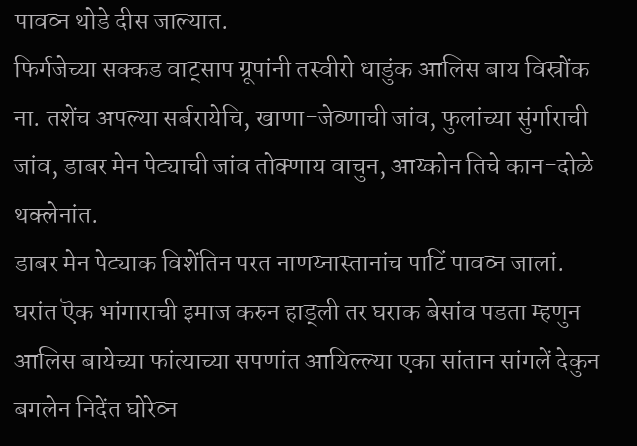पावव्न थोडे दीस जाल्यात.
फिर्गजेच्या सक्कड वाट्साप ग्रूपांनी तस्वीरो धाडुंक आलिस बाय विस्रोंक ना. तशेंच अपल्या सर्बरायेचि, खाणा-जेव्णाची जांव, फुलांच्या सुंर्गाराची जांव, डाबर मेन पेट्याची जांव तोक्णाय वाचुन, आय्कोन तिचे कान-दोळे थक्लेनांत.
डाबर मेन पेट्याक विशेंतिन परत नाणय्नास्तानांच पाटिं पावव्न जालां.
घरांत ऎक भांगाराची इमाज करुन हाड्ली तर घराक बेसांव पडता म्हणुन आलिस बायेच्या फांत्याच्या सपणांत आयिल्ल्या एका सांतान सांगलें देकुन बगलेन निदेंत घोरेव्न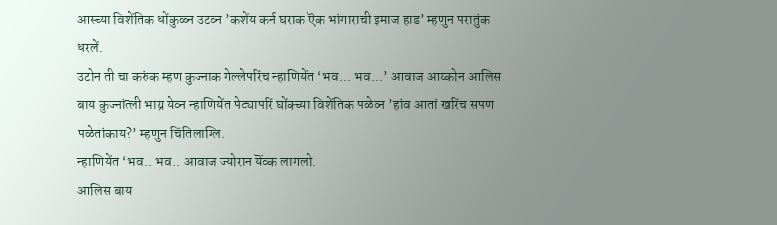आस्च्या विशेंतिक धोंकुळ्न उटव्न ’कशेंय कर्न घराक ऎक भांगाराची इमाज हाड’ म्हणुन परातुंक धरलें.
उटोन ती चा करुंक म्हण कुज्नाक गेल्लेपरिंच न्हाणियेंत ‘भव... भव...’ आवाज आय्कोन आलिस बाय कुज्नांत्ली भाय्र येव्न न्हाणियेंत पेट्यापरिं घोंक्च्या विशेंतिक पळेव्न ’हांव आतां खरिंच सपण पळेतांकाय?’ म्हणुन चिंतिलाग्लि.
न्हाणियेंत ‘भव.. भव.. आवाज ज्योरान यॆंव्क लागलो.
आलिस बाय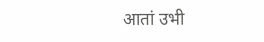आतां उभी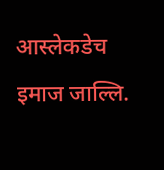आस्लेकडेच इमाज जाल्लि.